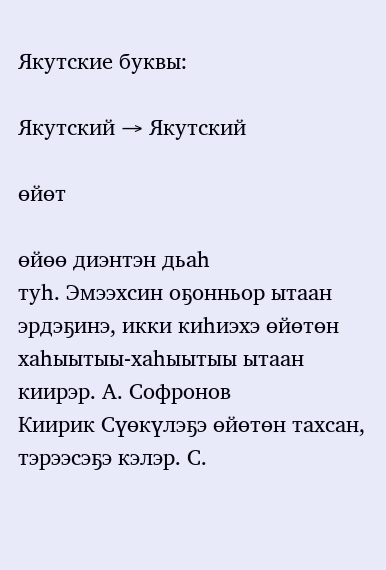Якутские буквы:

Якутский → Якутский

өйөт

өйөө диэнтэн дьаһ
туһ. Эмээхсин оҕонньор ытаан эрдэҕинэ, икки киһиэхэ өйөтөн хаһыытыы-хаһыытыы ытаан киирэр. А. Софронов
Киирик Сүөкүлэҕэ өйөтөн тахсан, тэрээсэҕэ кэлэр. С.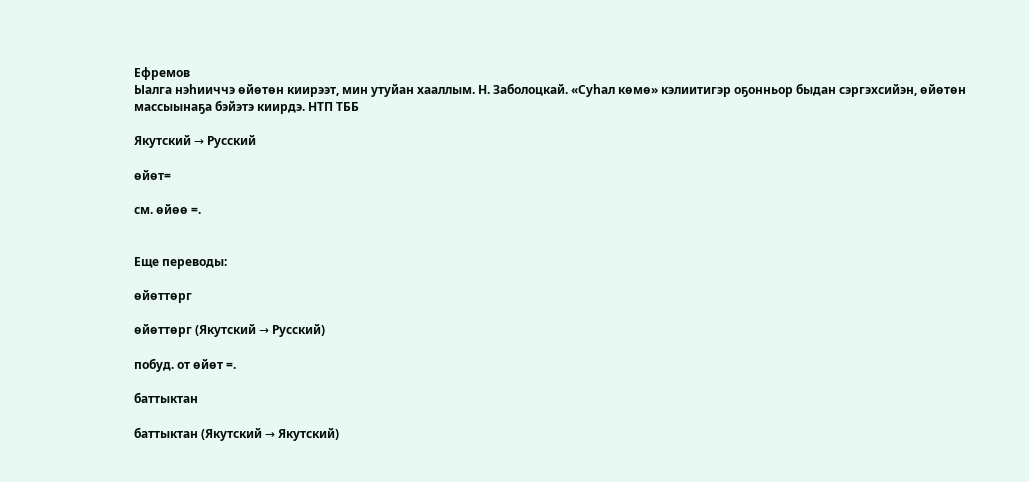Ефремов
Ыалга нэһииччэ өйөтөн киирээт, мин утуйан хааллым. Н. Заболоцкай. «Суһал көмө» кэлиитигэр оҕонньор быдан сэргэхсийэн, өйөтөн массыынаҕа бэйэтэ киирдэ. НТП ТББ

Якутский → Русский

өйөт=

см. өйөө =.


Еще переводы:

өйөттөрг

өйөттөрг (Якутский → Русский)

побуд. от өйөт =.

баттыктан

баттыктан (Якутский → Якутский)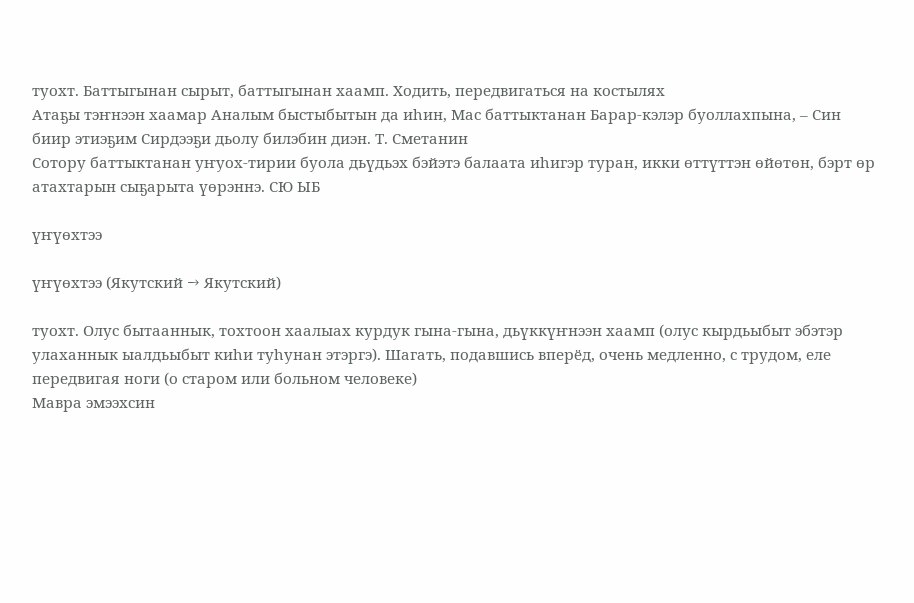туохт. Баттыгынан сырыт, баттыгынан хаамп. Ходить, передвигаться на костылях
Атаҕы тэҥнээн хаамар Аналым быстыбытын да иһин, Мас баттыктанан Барар-кэлэр буоллахпына, – Син биир этиэҕим Сирдээҕи дьолу билэбин диэн. Т. Сметанин
Сотору баттыктанан уҥуох-тирии буола дьүдьэх бэйэтэ балаата иһигэр туран, икки өттүттэн өйөтөн, бэрт өр атахтарын сыҕарыта үөрэннэ. СЮ ЫБ

үҥүөхтээ

үҥүөхтээ (Якутский → Якутский)

туохт. Олус бытааннык, тохтоон хаалыах курдук гына-гына, дьүккүҥнээн хаамп (олус кырдьыбыт эбэтэр улаханнык ыалдьыбыт киһи туһунан этэргэ). Шагать, подавшись вперёд, очень медленно, с трудом, еле передвигая ноги (о старом или больном человеке)
Мавра эмээхсин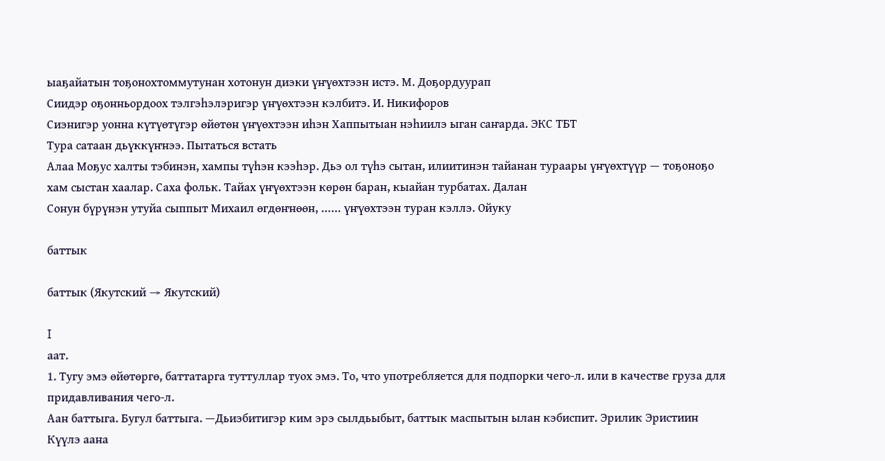ыаҕайатын тоҕонохтоммутунан хотонун диэки үҥүөхтээн истэ. М. Доҕордуурап
Сиидэр оҕонньордоох тэлгэһэлэригэр үҥүөхтээн кэлбитэ. И. Никифоров
Сиэнигэр уонна күтүөтүгэр өйөтөн үҥүөхтээн иһэн Хаппытыан нэһиилэ ыган саҥарда. ЭКС ТБТ
Тура сатаан дьүккүҥнээ. Пытаться встать
Алаа Моҕус халты тэбинэн, хампы түһэн кээһэр. Дьэ ол түһэ сытан, илиитинэн тайанан тураары үҥүөхтүүр — тоҕоноҕо хам сыстан хаалар. Саха фольк. Тайах үҥүөхтээн көрөн баран, кыайан турбатах. Далан
Сонун бүрүнэн утуйа сыппыт Михаил өгдөҥнөөн, …… үҥүөхтээн туран кэллэ. Ойуку

баттык

баттык (Якутский → Якутский)

I
аат.
1. Тугу эмэ өйөтөргө, баттатарга туттуллар туох эмэ. То, что употребляется для подпорки чего-л. или в качестве груза для придавливания чего-л.
Аан баттыга. Бугул баттыга. —Дьиэбитигэр ким эрэ сылдьыбыт, баттык маспытын ылан кэбиспит. Эрилик Эристиин
Күүлэ аана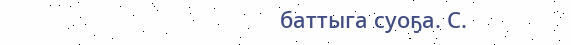баттыга суоҕа. С.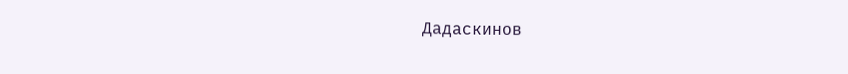Дадаскинов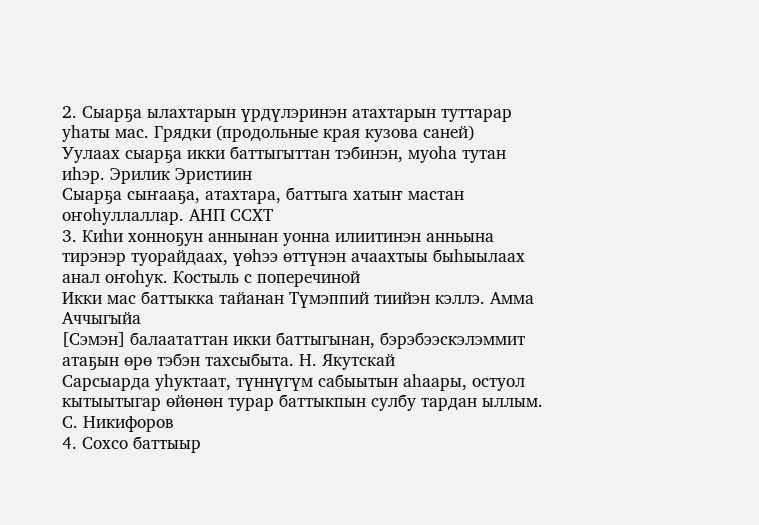2. Сыарҕа ылахтарын үрдүлэринэн атахтарын туттарар уһаты мас. Грядки (продольные края кузова саней)
Уулаах сыарҕа икки баттыгыттан тэбинэн, муоһа тутан иһэр. Эрилик Эристиин
Сыарҕа сыҥааҕа, атахтара, баттыга хатыҥ мастан оҥоһуллаллар. АНП ССХТ
3. Киһи хонноҕун аннынан уонна илиитинэн анньына тирэнэр туорайдаах, үөһээ өттүнэн ачаахтыы быһыылаах анал оҥоһук. Костыль с поперечиной
Икки мас баттыкка тайанан Түмэппий тиийэн кэллэ. Амма Аччыгыйа
[Сэмэн] балаататтан икки баттыгынан, бэрэбээскэлэммит атаҕын өрө тэбэн тахсыбыта. Н. Якутскай
Сарсыарда уһуктаат, түннүгүм сабыытын аһаары, остуол кытыытыгар өйөнөн турар баттыкпын сулбу тардан ыллым. С. Никифоров
4. Сохсо баттыыр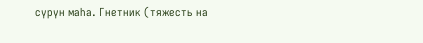сүрүн маһа. Гнетник (тяжесть на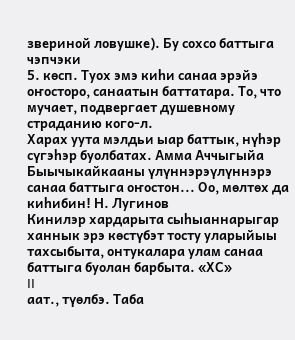звериной ловушке). Бу сохсо баттыга чэпчэки
5. көсп. Туох эмэ киһи санаа эрэйэ оҥосторо, санаатын баттатара. То, что мучает, подвергает душевному страданию кого-л.
Харах уута мэлдьи ыар баттык, нүһэр сүгэһэр буолбатах. Амма Аччыгыйа
Быычыкайкааны үлүннэрэүлүннэрэ санаа баттыга оҥостон... Оо, мөлтөх да киһибин! Н. Лугинов
Кинилэр хардарыта сыһыаннарыгар ханнык эрэ көстүбэт тосту уларыйыы тахсыбыта, онтукалара улам санаа баттыга буолан барбыта. «ХС»
II
аат., түөлбэ. Таба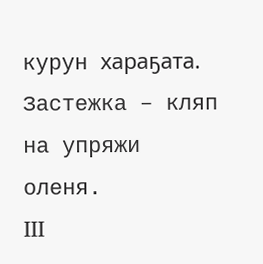курун хараҕата. Застежка – кляп на упряжи оленя.
III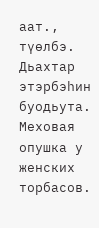аат., түөлбэ. Дьахтар этэрбэһин буодьута. Меховая опушка у женских торбасов.